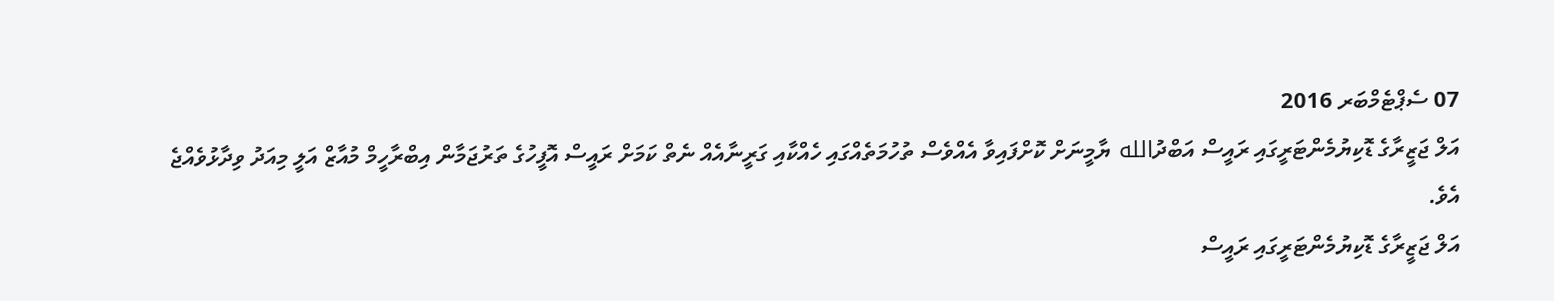07 ސެޕްޓެމްބަރ 2016
އަލް ޖަޒީރާގެ ޑޮކިޔުމެންޓަރީގައި ރައީސް އަބްދުالله ޔާމީނަށް ކޮށްފައިވާ އެއްވެސް ތުހުމަތެއްގައި ހެއްކާއި ގަރީނާއެއް ނެތް ކަމަށް ރައީސް އޮފީހުގެ ތަރުޖަމާން އިބްރާހީމް މުއާޒް އަލީ މިއަދު ވިދާޅުވެއްޖެ އެވެ.
އަލް ޖަޒީރާގެ ޑޮކިޔުމެންޓަރީގައި ރައީސް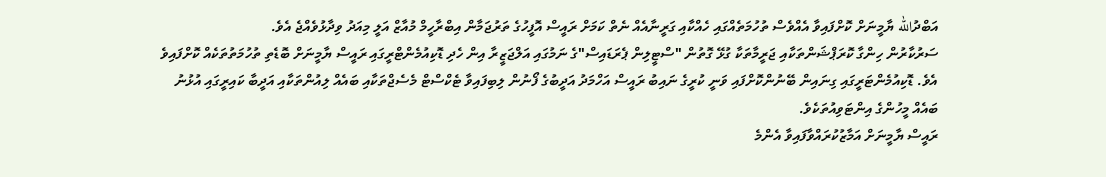އަބްދުالله ޔާމީނަށް ކޮށްފައިވާ އެއްވެސް ތުހުމަތެއްގައި ހެއްކާއި ގަރީނާއެއް ނެތް ކަމަށް ރައީސް އޮފީހުގެ ތަރުޖަމާން އިބްރާހީމް މުއާޒް އަލީ މިއަދު ވިދާޅުވެއްޖެ އެވެ.
ސަރުކާރުން ހިންގާ ކޮރަޕްޝަންތަކާއި ޖަރީމާތަކާ ގުޅޭ ގޮތުން "ސްޓީލިން ޕެރަޑައިސް"ގެ ނަމުގައި އަލްޖަޒީރާ އިން ހެދި ޑޮކިއުމެންޓްރީގައި ރައީސް ޔާމީނަށް ބޮޑެތި ތުހުމަތުތަކެއް ކޮށްފައިވެ އެވެ. ޑޮކިއުމެންޓަރީގައި ގިނައިން ބޭނުންކޮށްފައި ވަނީ ކުރީގެ ނައިބު ރައީސް އަހްމަދު އަދީބުގެ ފޯނުން ލިބިފައިވާ ޓެކްސްޓް މެސެޖްތަކާއި ބައެއް ލިއުންތަކާއި އަދީބާ ކައިރީގައި އުޅުނު ބައެއް މީހުންގެ އިންޓަވިއުތަކެވެ.
ރައީސް ޔާމީނަށް އަމާޒުކުރައްވާފައިވާ އެންމެ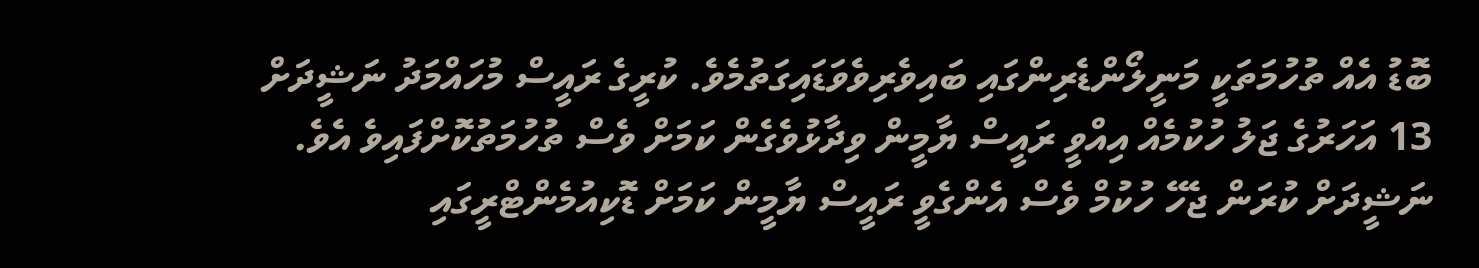ބޮޑު އެއް ތުހުމަތަކީ މަނީލޯންޑެރިންގައި ބައިވެރިވެވަޑައިގަތުމެވެ. ކުރީގެ ރައީސް މުހައްމަދު ނަޝީދަށް 13 އަހަރުގެ ޖަލު ހުކުމެއް އިއްވީ ރައީސް ޔާމީން ވިދާޅުވެގެން ކަމަށް ވެސް ތުހުމަތުކޮށްފައިވެ އެވެ. ނަޝީދަށް ކުރަން ޖެހޭ ހުކުމް ވެސް އެންގެވީ ރައީސް ޔާމީން ކަމަށް ޑޮކިއުމެންޓްރީގައި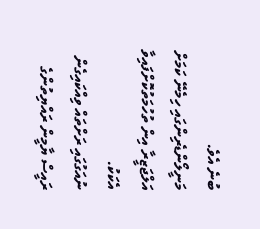ބުނެ އެވެ.
މަނީލޯންޑެރިންގައި ހިމެނޭ ކަމަށް އަލްޖަޒީރާ އިން ތުހުމަތުކޮށްފައިވާ އެކަކު.
ނުއަގުގައި ރަށްތައް ވިއްކައިގެން ރައީސް ޔާމީން ރައްޔިތުންގެ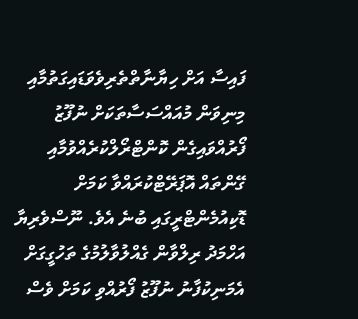ފައިސާ އަށް ހިޔާނާތްތެރިވެވަޑައިގަތުމާއި މިނިވަން މުއައްސަސާތަކަށް ނުފޫޒު ފޯރުއްވައިގެން ކޮންޓްރޯލްކުރެއްވުމާއި ގޭންތައް އޮޕަރޭޓްކުރައްވާ ކަމަށް ޑޮކިއުމެންޓްރީގައި ބުނެ އެވެ. ނޫސްވެރިޔާ އަހްމަދު ރިލްވާން ގެއްލުވާލުމުގެ ތަހުގީގަށް އެމަނިކުފާނު ނުފޫޒު ފޯރުއްވި ކަމަށް ވެސް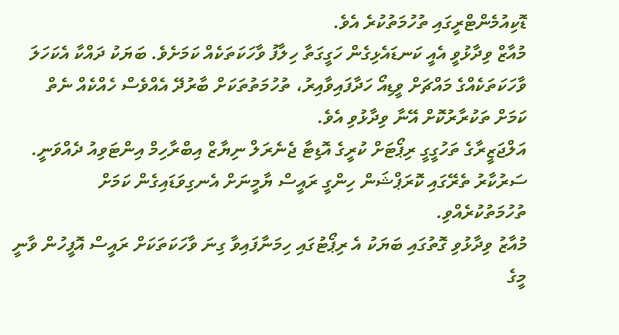ޑޮކިއުމެންޓްރީގައި ތުހުމަތުކުރެ އެވެ.
މުއާޒް ވިދާޅުވީ އެއީ ކަނޑައެޅިގެން ހަގީގަތާ ހިލާފު ވާހަކަތަކެއް ކަމަށެވެ. ބަޔަކު ދައްކާ އެކަހަލަ ވާހަކަތަކެއްގެ މައްޗަށް ވީޑިއޯ ހަދާފައިވާއިރު، ތުހުމަތުތަކަށް ބާރުދޭ އެއްވެސް ހެއްކެއް ނެތް ކަމަށް ތަކުރާރުކޮށް އޭނާ ވިދާޅުވި އެވެ.
އަލްޖަޒީރާގެ ތަހުގީގީ ރިޕޯޓަށް ކުރީގެ އޮޑިޓާ ޖެނެރަލް ނިޔާޒް އިބްރާހިމް އިންޓަވިއު ދެއްވަނީ. ސަރުކާރު ތެރޭގައި ކޮރަޕްޝަން ހިންގީ ރައީސް ޔާމީނަށް އެނގިވަޑައިގެން ކަމަށް ތުހުމަތުކުރެއްވި.
މުއާޒު ވިދާޅުވި ގޮތުގައި ބަޔަކު އެ ރިޕޯޓުގައި ހިމަނާފައިވާ ގިނަ ވާހަކަތަކަށް ރައީސް އޮފީހުން ވާނީ މީގެ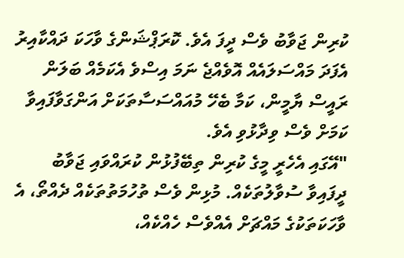ކުރިން ޖަވާބު ވެސް ދީފަ އެވެ. ކޮރަޕްޝަންގެ ވާހަކަ ދައްކާއިރު އެފަދަ މައްސަލައެއް އޮވެއްޖެ ނަމަ އިސްވެ އެކަމެއް ބަލަން ރައީސް ޔާމީން، ކަމާ ބެހޭ މުއައްސަސާތަކަށް އަންގަވާފައިވާ ކަމަށް ވެސް ވިދާޅުވި އެވެ.
"އޭގައި އެހެރީ މީގެ ކުރިން ތިބޭފުޅުން ކުރައްވައި ޖަވާބު ދީފައިވާ ސުވާލުތަކެއް. މުޅިން ވެސް ތުހުމަތުތަކެއް ދެއްތޯ، އެ ވާހަކަތަކުގެ މައްޗަށް އެއްވެސް ހެއްކެއް،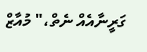ގަރީނާއެއް ނެތް،" މުއާޒް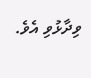ވިދާޅުވި އެވެ.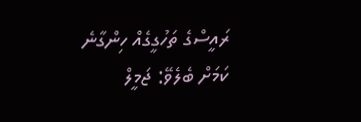ރައީސްގެ ތަހުގީގެއް ހިންގާނެ ކަމަށް ބެލެވޭ: ޖަމީލް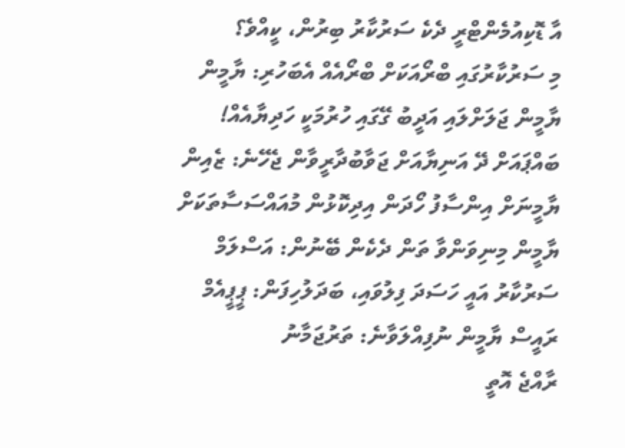އާ ޑޮކިއުމެންޓްރީ ދެކެ ސަރުކާރު ބިރުން، ކީއްވެ؟
މި ސަރުކާރުގައި ބްރޯއަކަށް ބްރޯއެއް އެބަހުރި: ޔާމީން
ޔާމީން ޖަލަށްލައި އަދީބު ގޭގައި ހުރުމަކީ ހަދިޔާއެއް!
ބައްޕައަށް ދޭ އަނިޔާއަށް ޖަވާބުދާރީވާން ޖެހޭނެ: ޒެއިން
ޔާމީނަށް އިންސާފު ހޯދަން އިދިކޮޅުން މުއައްސަސާތަކަށް
ޔާމީން މިނިވަންވާ ތަން ދެކެން ބޭނުން: އަސްލަމް
ސަރުކާރު އައީ ހަސަދަ ފިލުވައި، ބަދަލުހިފަން: ޕީޕީއެމް
ރައީސް ޔާމީން ނުފިއްލަވާނެ: ތަރުޖަމާނު
ރާއްޖެ އޮތީ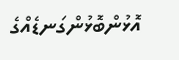އޮޅުންބޮޅުންގަނޑެއްގެ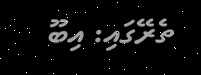ތެރޭގައި: އިބޫ